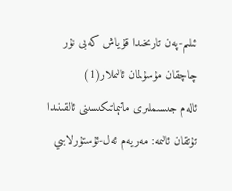ئىلىم-پەن تارىخىدا قۇياش كەبى نۇر چاچقان مۇسۇلمان ئالىملار(1)
ئالەم جىسىملىرى ماتېماتىكىسىنى ئالقىنىدا تۇتقان ئالىمە: مەريەم ئەل-ئۇستۇرلابىي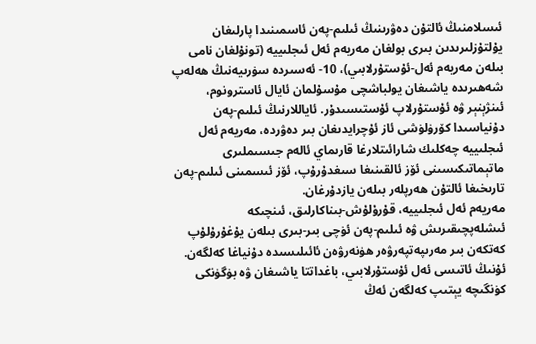ئىسلامنىڭ ئالتۇن دەۋرىنىڭ ئىلىم-پەن ئاسمىنىدا پارلىغان يۇلتۇزلىرىدىن بىرى بولغان مەريەم ئەل ئىجلىييە (تونۇلغان نامى بىلەن مەريەم ئەل-ئۇستۇرلابىي)، 10- ئەسىردە سۈرىيەنىڭ ھەلەپ شەھىرىدە ياشىغان يولباشچى مۇسۇلمان ئايال ئاسترونوم، ئىنژېنېر ۋە ئۇستۇرلاپ ئۇستىسىدۇر. ئاياللارنىڭ ئىلىم-پەن دۇنياسىدا كۆرۈلۈشى ئاز ئۇچرايدىغان بىر دەۋردە، مەريەم ئەل ئىجلىييە چەكلىك شارائىتلارغا قارىماي ئالەم جىسىملىرى ماتېماتىكىسىنى ئۆز ئالقىنىغا سىغدۇرۇپ، ئۆز ئىسمىنى ئىلىم-پەن تارىخىغا ئالتۇن ھەرپلەر بىلەن يازدۇرغان.
مەريەم ئەل ئىجلىييە، قۇرۇلۇش-بىناكارلىق، ئىنچىكە ئىشلەپچىقىرىش ۋە ئىلىم-پەن ئۈچى بىر-بىرى بىلەن يۇغۇرۇلۇپ كەتكەن بىر مەرىپەتپەرۋەر ھۈنەرۋەن ئائىلىسىدە دۇنياغا كەلگەن. ئۇنىڭ ئاتىسى ئەل ئۇستۇرلابىي، باغداتتا ياشىغان ۋە بۈگۈنكى كۈنگىچە يېتىپ كەلگەن ئەڭ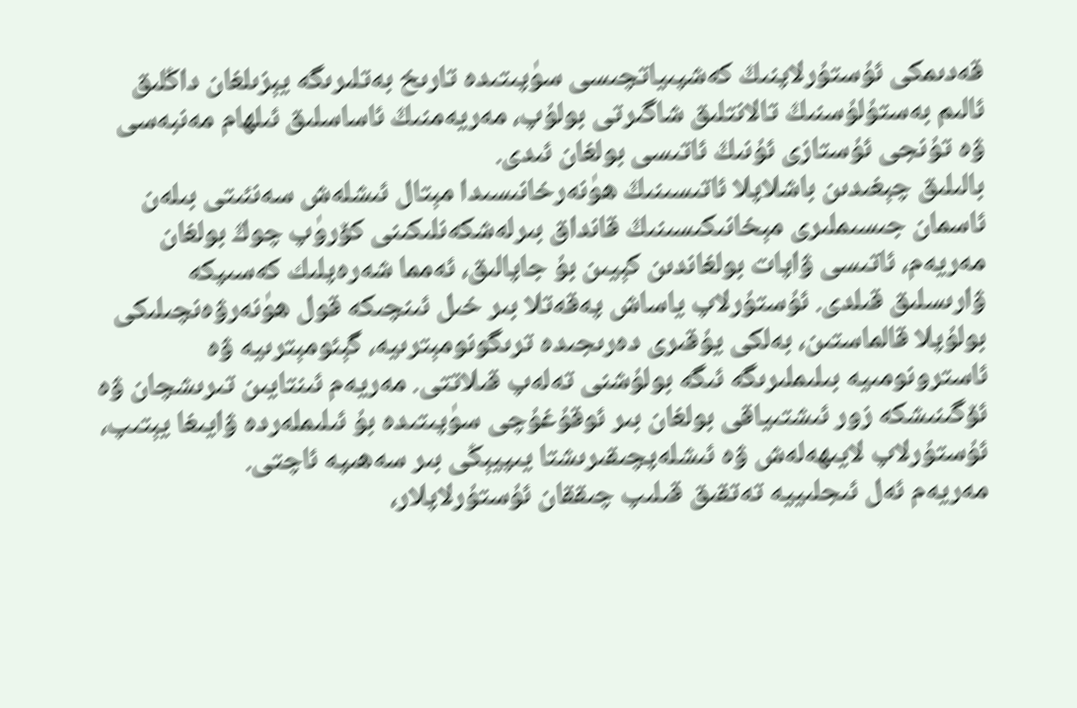قەدىمكى ئۇستۇرلاپنىڭ كەشپىياتچىسى سۈپىتىدە تارىخ بەتلىرىگە يېزىلغان داڭلىق ئالىم بەستۇلۇسنىڭ تالانتلىق شاگىرتى بولۇپ، مەريەمنىڭ ئاساسلىق ئىلھام مەنبەسى ۋە تۇنجى ئۇستازى ئۇنىڭ ئاتىسى بولغان ئىدى.
بالىلىق چېغىدىن باشلاپلا ئاتىسىنىڭ ھۈنەرخانىسىدا مېتال ئىشلەش سەنئىتى بىلەن ئاسمان جىسىملىرى مېخانىكىسىنىڭ قانداق بىرلەشكەنلىكىنى كۆرۈپ چوڭ بولغان مەريەم، ئاتىسى ۋاپات بولغاندىن كېيىن بۇ جاپالىق، ئەمما شەرەپلىك كەسىپكە ۋارىسلىق قىلدى. ئۇستۇرلاپ ياساش پەقەتلا بىر خىل ئىنچىكە قول ھۈنەرۋەنچىلىكى بولۇپلا قالماستىن، بەلكى يۇقىرى دەرىجىدە ترىگونومېترىيە، گېئومېترىيە ۋە ئاسترونومىيە بىلىملىرىگە ئىگە بولۇشنى تەلەپ قىلاتتى. مەريەم ئىنتايىن تىرىشچان ۋە ئۆگىنىشكە زور ئىشتىياقى بولغان بىر ئوقۇغۇچى سۈپىتىدە بۇ ئىلىملەردە ۋايىغا يېتىپ، ئۇستۇرلاپ لايىھەلەش ۋە ئىشلەپچىقىرىشتا يىپيېڭى بىر سەھىپە ئاچتى.
مەريەم ئەل ئىجلىييە تەتقىق قىلىپ چىققان ئۇستۇرلاپلار،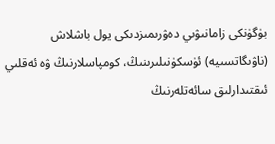بۈگۈنكى زامانىۋىي دەۋرىمىزدىكى يول باشلاش (ناۋىگاتسىيە) ئۈسكۈنىلىرىنىڭ، كومپاسلارنىڭ ۋە ئەقلىي ئىقتىدارلىق سائەتلەرنىڭ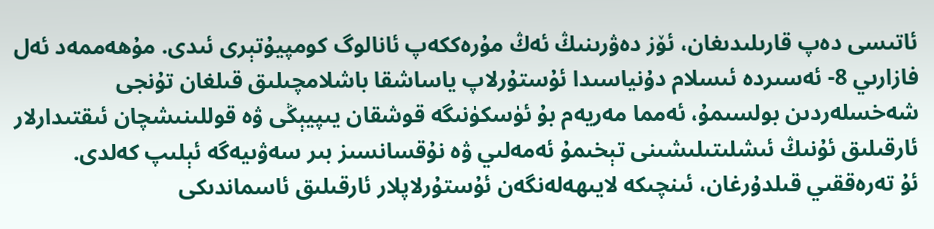ئاتىسى دەپ قارىلىدىغان، ئۆز دەۋرىنىڭ ئەڭ مۇرەككەپ ئانالوگ كومپيۇتېرى ئىدى. مۇھەممەد ئەل فازارىي 8- ئەسىردە ئىسلام دۇنياسىدا ئۇستۇرلاپ ياساشقا باشلامچىلىق قىلغان تۇنجى شەخسلەردىن بولسىمۇ، ئەمما مەريەم بۇ ئۈسكۈنىگە قوشقان يىپيېڭى ۋە قوللىنىشچان ئىقتىدارلار ئارقىلىق ئۇنىڭ ئىشلىتىلىشىنى تېخىمۇ ئەمەلىي ۋە نۇقسانسىز بىر سەۋىيەگە ئېلىپ كەلدى.
ئۇ تەرەققىي قىلدۇرغان، ئىنچىكە لايىھەلەنگەن ئۇستۇرلاپلار ئارقىلىق ئاسماندىكى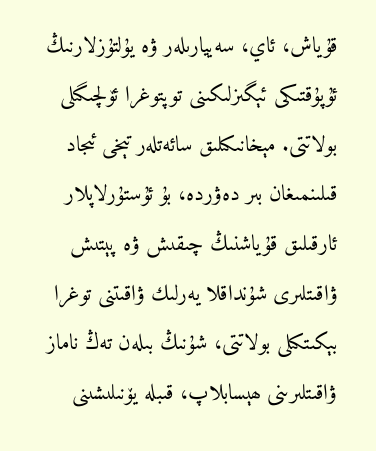قۇياش، ئاي، سەييارىلەر ۋە يۇلتۇزلارنىڭ ئۇپۇقتىكى ئېگىزلىكىنى توپتوغرا ئۆلچىگىلى بولاتتى. مېخانىكىلىق سائەتلەر تېخى ئىجاد قىلىنمىغان بىر دەۋردە، بۇ ئۇستۇرلاپلار ئارقىلىق قۇياشنىڭ چىقىش ۋە پېتىش ۋاقىتلىرى شۇنداقلا يەرلىك ۋاقىتنى توغرا بېكىتكىلى بولاتتى، شۇنىڭ بىلەن تەڭ ناماز ۋاقىتلىرىنى ھېسابلاپ، قىبلە يۆنىلىشىنى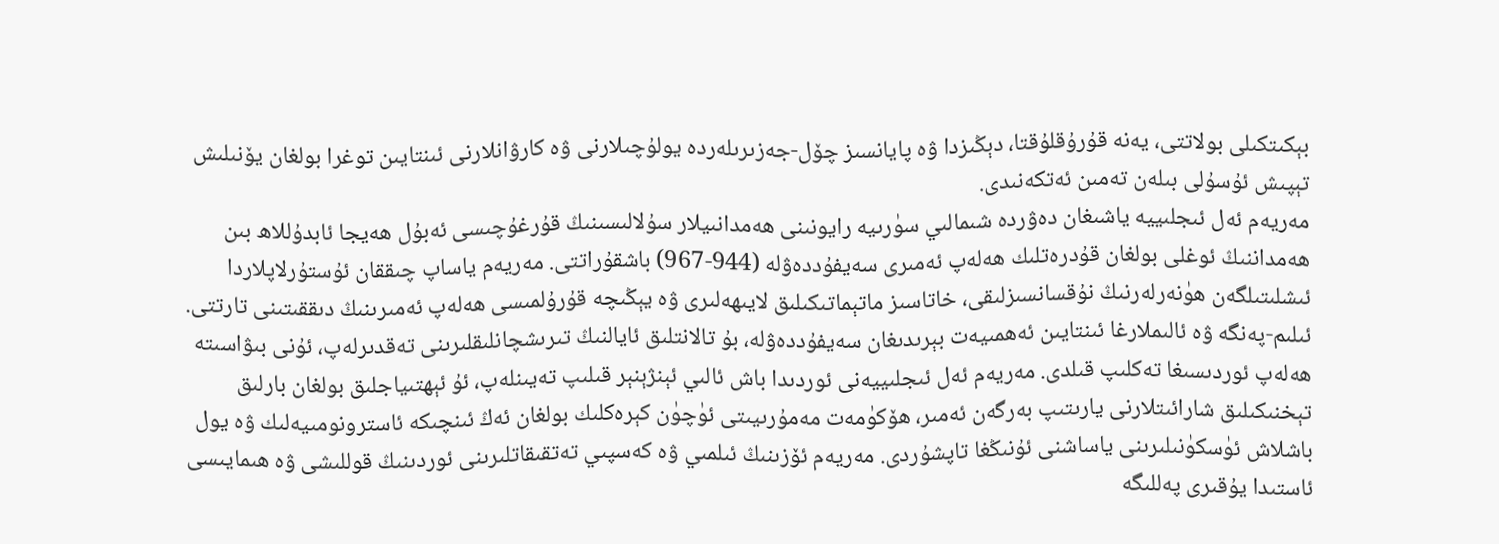بېكىتكىلى بولاتتى، يەنە قۇرۇقلۇقتا، دېڭىزدا ۋە پايانسىز چۆل-جەزىرىلەردە يولۇچىلارنى ۋە كارۋانلارنى ئىنتايىن توغرا بولغان يۆنىلىش تېپىش ئۇسۇلى بىلەن تەمىن ئەتكەنىدى.
مەريەم ئەل ئىجلىييە ياشىغان دەۋردە شىمالىي سۈرىيە رايونىنى ھەمدانىيلار سۇلالىسىنىڭ قۇرغۇچىسى ئەبۇل ھەيجا ئابدۇللاھ بىن ھەمداننىڭ ئوغلى بولغان قۇدرەتلىك ھەلەپ ئەمىرى سەيفۇددەۋلە (944-967) باشقۇراتتى. مەريەم ياساپ چىققان ئۇستۇرلاپلاردا ئىشلىتىلگەن ھۈنەرلەرنىڭ نۇقسانسىزلىقى، خاتاسىز ماتېماتىكىلىق لايىھەلىرى ۋە يېڭىچە قۇرۇلمىسى ھەلەپ ئەمىرىنىڭ دىققىتىنى تارتتى.
ئىلىم-پەنگە ۋە ئالىملارغا ئىنتايىن ئەھمىيەت بېرىدىغان سەيفۇددەۋلە، بۇ تالانتلىق ئايالنىڭ تىرىشچانلىقلىرىنى تەقدىرلەپ، ئۇنى بىۋاسىتە ھەلەپ ئوردىسىغا تەكلىپ قىلدى. مەريەم ئەل ئىجلىييەنى ئوردىدا باش ئالىي ئېنژېنېر قىلىپ تەيىنلەپ، ئۇ ئېھتىياجلىق بولغان بارلىق تېخنىكىلىق شارائىتلارنى يارىتىپ بەرگەن ئەمىر، ھۆكۈمەت مەمۇرىيىتى ئۈچۈن كېرەكلىك بولغان ئەڭ ئىنچىكە ئاسترونومىيەلىك ۋە يول باشلاش ئۈسكۈنىلىرىنى ياساشنى ئۇنىڭغا تاپشۇردى. مەريەم ئۆزىنىڭ ئىلمىي ۋە كەسپىي تەتقىقاتلىرىنى ئوردىنىڭ قوللىشى ۋە ھىمايىسى ئاستىدا يۇقىرى پەللىگە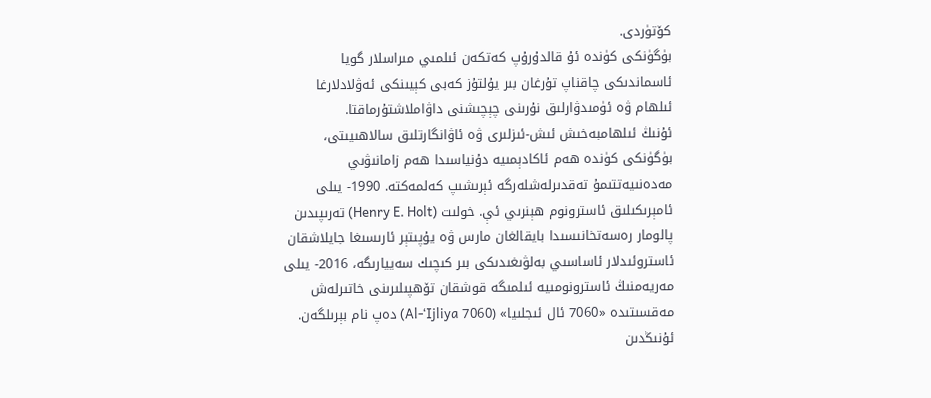كۆتۈردى.
بۈگۈنكى كۈندە ئۇ قالدۇرۇپ كەتكەن ئىلمىي مىراسلار گويا ئاسماندىكى چاقناپ تۇرغان بىر يۇلتۇز كەبى كېيىنكى ئەۋلادلارغا ئىلھام ۋە ئۈمىدۋارلىق نۇرىنى چېچىشنى داۋاملاشتۇرماقتا.
ئۇنىڭ ئىلھامبەخىش ئىش-ئىزلىرى ۋە ئاۋانگارتلىق سالاھىيىتى، بۈگۈنكى كۈندە ھەم ئاكادېمىيە دۇنياسىدا ھەم زامانىۋىي مەدەنىيەتتىمۇ تەقدىرلەشلەرگە ئېرىشىپ كەلمەكتە. 1990- يىلى ئامېرىكىلىق ئاسترونوم ھېنرىي ئې. خولىت (Henry E. Holt) تەرىپىدىن پالومار رەسەتخانىسىدا بايقالغان مارس ۋە يۇپىتېر ئارىسىغا جايلاشقان ئاستروئىدلار ئاساسىي بەلۋىغىدىكى بىر كىچىك سەييارىگە، 2016- يىلى مەريەمنىڭ ئاسترونومىيە ئىلمىگە قوشقان تۆھپىلىرىنى خاتىرلەش مەقسىتىدە «7060 ئال ئىجلىيا» (7060 Al-ʻIjliya) دەپ نام بېرىلگەن.
ئۇنىڭدىن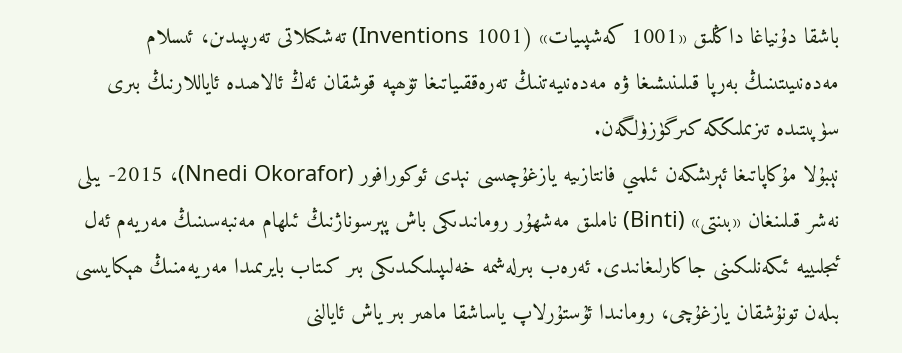باشقا دۇنياغا داڭلىق «1001 كەشپىيات» (1001 Inventions) تەشكىلاتى تەرىپىدىن، ئىسلام مەدەنىيىتىنىڭ بەرپا قىلىنىشىغا ۋە مەدەنىيەتنىڭ تەرەققىياتىغا تۆھپە قوشقان ئەڭ ئالاھىدە ئاياللارنىڭ بىرى سۈپىتىدە تىزىملىككە كىرگۈزۈلگەن.
نېبۇلا مۇكاپاتىغا ئېرىشكەن ئىلمىي فانتازىيە يازغۇچىسى نېدى ئوكورافور (Nnedi Okorafor)، 2015- يىلى نەشر قىلىنغان «بىنتى» (Binti) ناملىق مەشھۇر رومانىدىكى باش پېرسوناژنىڭ ئىلھام مەنبەسىنىڭ مەريەم ئەل ئىجلىييە ئىكەنلىكىنى جاكارلىغانىدى. ئەرەب بىرلەشمە خەلىپىلىكىدىكى بىر كىتاب بايرىمىدا مەريەمنىڭ ھېكايىسى بىلەن تونۇشقان يازغۇچى، رومانىدا ئۇستۇرلاپ ياساشقا ماھىر بىر ياش ئايالنى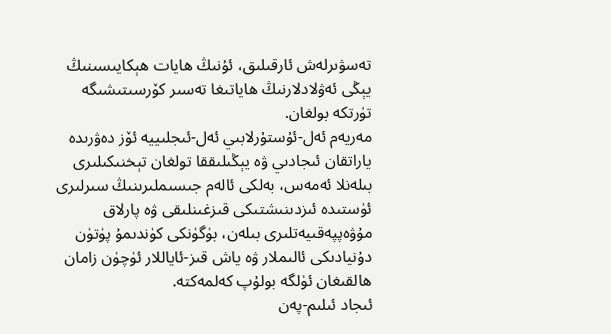تەسۋىرلەش ئارقىلىق، ئۇنىڭ ھايات ھېكايىسىنىڭ يېڭى ئەۋلادلارنىڭ ھاياتىغا تەسىر كۆرسىتىشىگە تۈرتكە بولغان.
مەريەم ئەل-ئۇستۇرلابىي ئەل-ئىجلىييە ئۆز دەۋرىدە ياراتقان ئىجادىي ۋە يېڭىلىققا تولغان تېخنىكىلىرى بىلەنلا ئەمەس، بەلكى ئالەم جىسىملىرىنىڭ سىرلىرى ئۈستىدە ئىزدىنىشتىكى قىزغىنلىقى ۋە پارلاق مۇۋەپپەقىيەتلىرى بىلەن، بۈگۈنكى كۈندىمۇ پۈتۈن دۇنيادىكى ئالىملار ۋە ياش قىز-ئاياللار ئۈچۈن زامان ھالقىغان ئۈلگە بولۇپ كەلمەكتە.
ئىجاد ئىلىم-پەن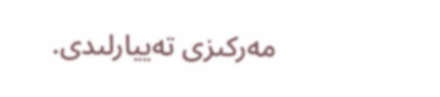مەركىزى تەييارلىدى.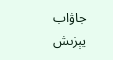جاۋاب يېزىش